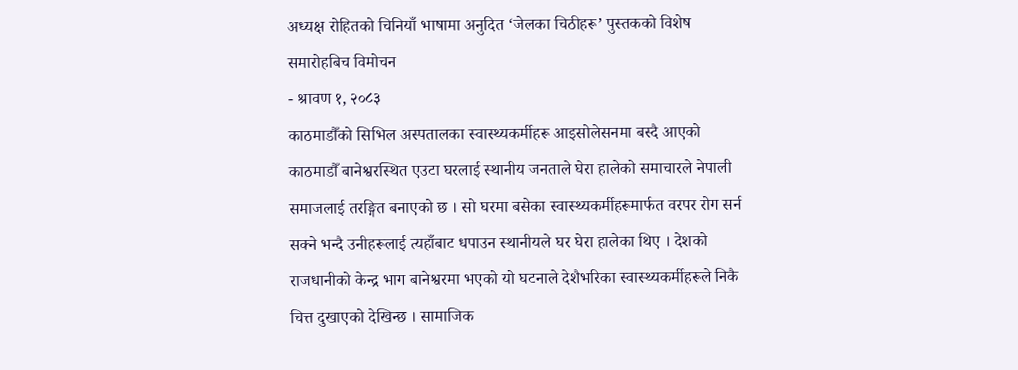अध्यक्ष रोहितको चिनियाँ भाषामा अनुदित ‘जेलका चिठीहरू’ पुस्तकको विशेष समारोहबिच विमोचन
- श्रावण १, २०८३
काठमाडौँको सिभिल अस्पतालका स्वास्थ्यकर्मीहरू आइसोलेसनमा बस्दै आएको काठमाडौँ बानेश्वरस्थित एउटा घरलाई स्थानीय जनताले घेरा हालेको समाचारले नेपाली समाजलाई तरङ्गित बनाएको छ । सो घरमा बसेका स्वास्थ्यकर्मीहरूमार्फत वरपर रोग सर्न सक्ने भन्दै उनीहरूलाई त्यहाँबाट धपाउन स्थानीयले घर घेरा हालेका थिए । देशको राजधानीको केन्द्र भाग बानेश्वरमा भएको यो घटनाले देशैभरिका स्वास्थ्यकर्मीहरूले निकै चित्त दुखाएको देखिन्छ । सामाजिक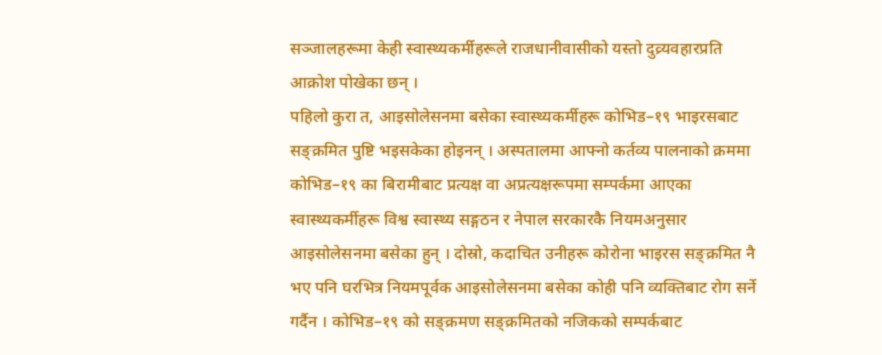सञ्जालहरूमा केही स्वास्थ्यकर्मीहरूले राजधानीवासीको यस्तो दुव्र्यवहारप्रति आक्रोश पोखेका छन् ।
पहिलो कुरा त, आइसोलेसनमा बसेका स्वास्थ्यकर्मीहरू कोभिड–१९ भाइरसबाट सङ्क्रमित पुष्टि भइसकेका होइनन् । अस्पतालमा आफ्नो कर्तव्य पालनाको क्रममा कोभिड–१९ का बिरामीबाट प्रत्यक्ष वा अप्रत्यक्षरूपमा सम्पर्कमा आएका स्वास्थ्यकर्मीहरू विश्व स्वास्थ्य सङ्गठन र नेपाल सरकारकै नियमअनुसार आइसोलेसनमा बसेका हुन् । दोस्रो, कदाचित उनीहरू कोरोना भाइरस सङ्क्रमित नै भए पनि घरभित्र नियमपूर्वक आइसोलेसनमा बसेका कोही पनि व्यक्तिबाट रोग सर्ने गर्दैन । कोभिड–१९ को सङ्क्रमण सङ्क्रमितको नजिकको सम्पर्कबाट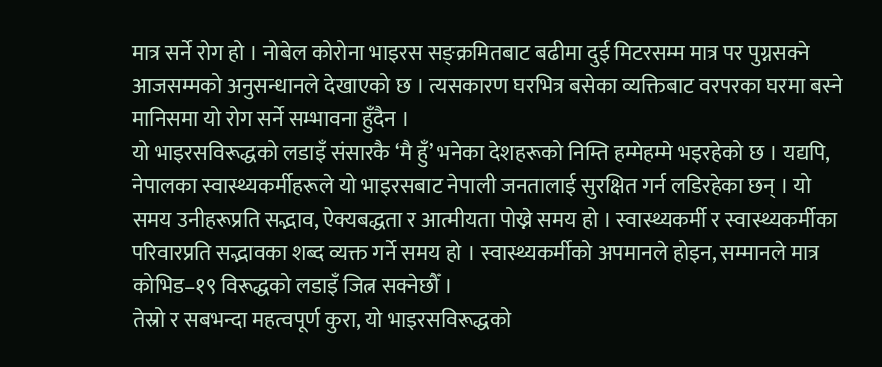मात्र सर्ने रोग हो । नोबेल कोरोना भाइरस सङ्क्रमितबाट बढीमा दुई मिटरसम्म मात्र पर पुग्नसक्ने आजसम्मको अनुसन्धानले देखाएको छ । त्यसकारण घरभित्र बसेका व्यक्तिबाट वरपरका घरमा बस्ने मानिसमा यो रोग सर्ने सम्भावना हुँदैन ।
यो भाइरसविरूद्धको लडाइँ संसारकै ‘मै हुँ’ भनेका देशहरूको निम्ति हम्मेहम्मे भइरहेको छ । यद्यपि, नेपालका स्वास्थ्यकर्मीहरूले यो भाइरसबाट नेपाली जनतालाई सुरक्षित गर्न लडिरहेका छन् । यो समय उनीहरूप्रति सद्भाव, ऐक्यबद्धता र आत्मीयता पोख्ने समय हो । स्वास्थ्यकर्मी र स्वास्थ्यकर्मीका परिवारप्रति सद्भावका शब्द व्यक्त गर्ने समय हो । स्वास्थ्यकर्मीको अपमानले होइन, सम्मानले मात्र कोभिड–१९ विरूद्धको लडाइँ जित्न सक्नेछौँ ।
तेस्रो र सबभन्दा महत्वपूर्ण कुरा, यो भाइरसविरूद्धको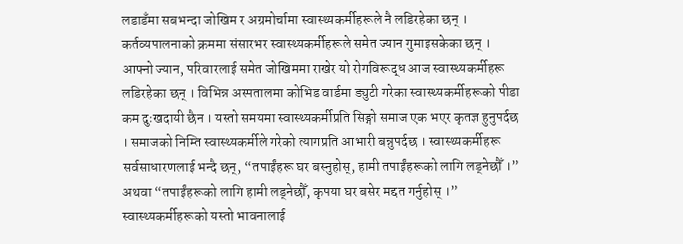लडाडँमा सबभन्दा जोखिम र अग्रमोर्चामा स्वास्थ्यकर्मीहरूले नै लडिरहेका छन् । कर्तव्यपालनाको क्रममा संसारभर स्वास्थ्यकर्मीहरूले समेत ज्यान गुमाइसकेका छन् । आफ्नो ज्यान, परिवारलाई समेत जोखिममा राखेर यो रोगविरूद्ध आज स्वास्थ्यकर्मीहरू लडिरहेका छन् । विभिन्न अस्पतालमा कोभिड वार्डमा ड्युटी गरेका स्वास्थ्यकर्मीहरूको पीडा कम दुःखदायी छैन । यस्तो समयमा स्वास्थ्यकर्मीप्रति सिङ्गो समाज एक भएर कृतज्ञ हुनुपर्दछ । समाजको निम्ति स्वास्थ्यकर्मीले गरेको त्यागप्रति आभारी बन्नुपर्दछ । स्वास्थ्यकर्मीहरू सर्वसाधारणलाई भन्दै छन्, “तपाईंहरू घर बस्नुहोस्, हामी तपाईंहरूको लागि लड्नेछौँ ।” अथवा “तपाईंहरूको लागि हामी लड्नेछौँ, कृपया घर बसेर मद्दत गर्नुहोस् ।” स्वास्थ्यकर्मीहरूको यस्तो भावनालाई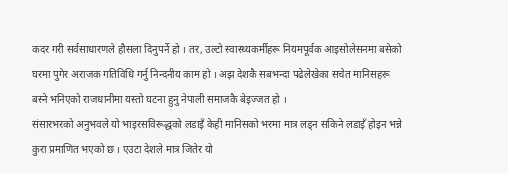कदर गरी सर्वसाधारणले हौसला दिनुपर्ने हो । तर, उल्टो स्वास्थ्यकर्मीहरू नियमपूर्वक आइसोलेसनमा बसेको घरमा पुगेर अराजक गतिविधि गर्नु निन्दनीय काम हो । अझ देशकै सबभन्दा पढेलेखेका सचेत मानिसहरू बस्ने भनिएको राजधानीमा यस्तो घटना हुनु नेपाली समाजकै बेइज्जत हो ।
संसारभरको अनुभवले यो भाइरसविरूद्धको लडाइँ केही मानिसको भरमा मात्र लड्न सकिने लडाइँ होइन भन्ने कुरा प्रमाणित भएको छ । एउटा देशले मात्र जितेर यो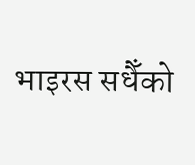भाइरस सधैँको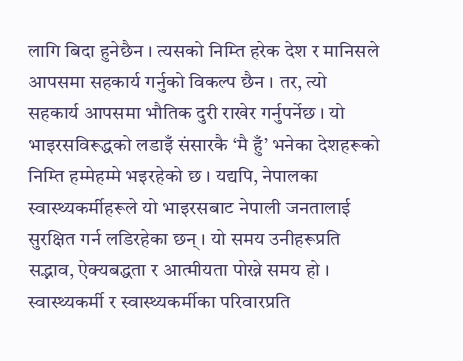लागि बिदा हुनेछैन । त्यसको निम्ति हरेक देश र मानिसले आपसमा सहकार्य गर्नुको विकल्प छैन । तर, त्यो सहकार्य आपसमा भौतिक दुरी राखेर गर्नुपर्नेछ । यो भाइरसविरूद्धको लडाइँ संसारकै ‘मै हुँ’ भनेका देशहरूको निम्ति हम्मेहम्मे भइरहेको छ । यद्यपि, नेपालका स्वास्थ्यकर्मीहरूले यो भाइरसबाट नेपाली जनतालाई सुरक्षित गर्न लडिरहेका छन् । यो समय उनीहरूप्रति सद्भाव, ऐक्यबद्धता र आत्मीयता पोख्ने समय हो । स्वास्थ्यकर्मी र स्वास्थ्यकर्मीका परिवारप्रति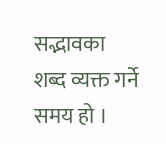सद्भावका शब्द व्यक्त गर्ने समय हो ।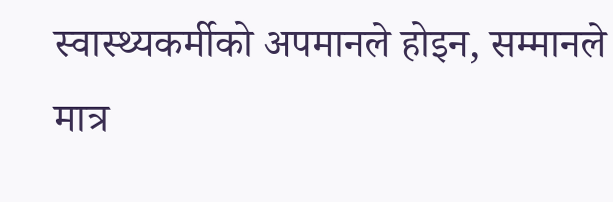स्वास्थ्यकर्मीको अपमानले होइन, सम्मानले मात्र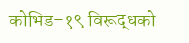कोभिड–१९ विरूद्धको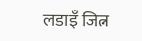लडाइँ जित्न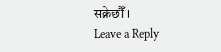सक्नेछौँ ।
Leave a Reply